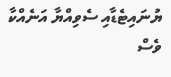ޔުނައިޓެޑާއި ސެވިއްޔާ އަނެއްކާ ވެސް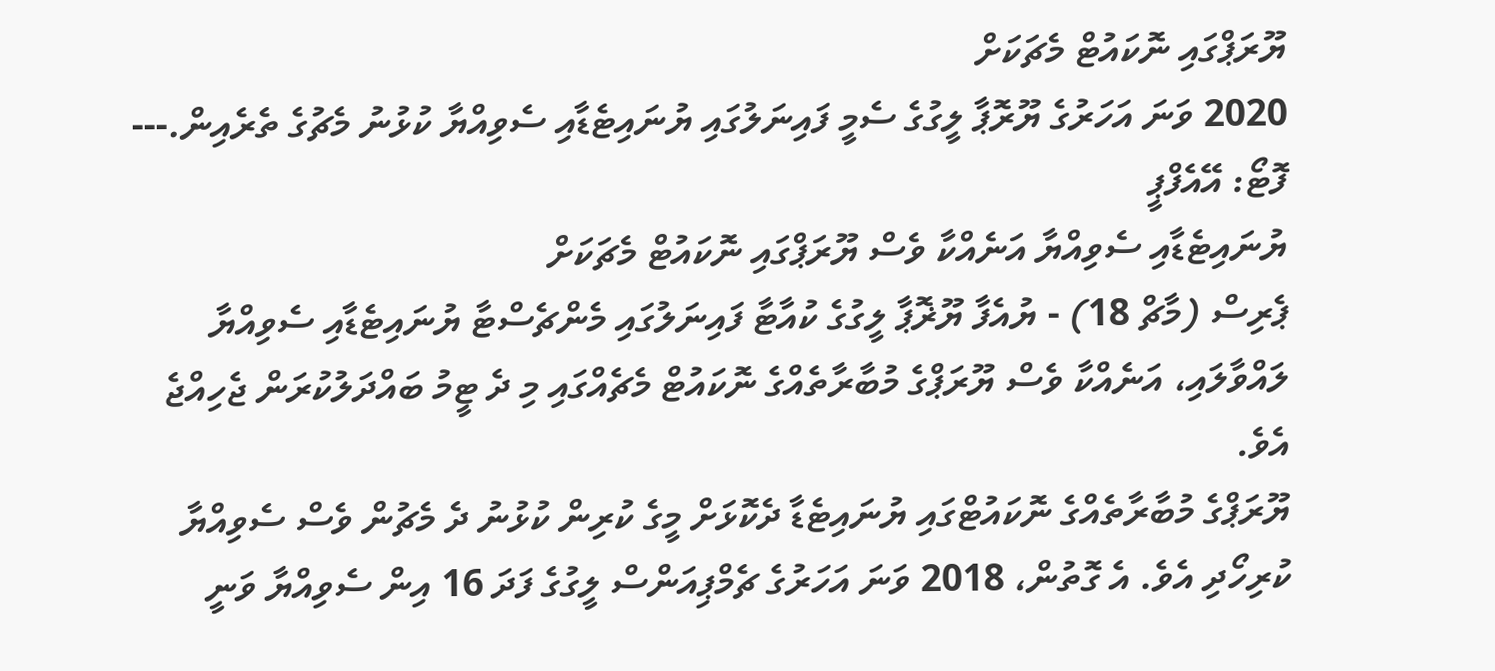ޔޫރަޕްގައި ނޮކައުޓް މެޗަކަށް
2020 ވަނަ އަހަރުގެ ޔޫރޮޕާ ލީގުގެ ސެމީ ފައިނަލުގައި ޔުނައިޓެޑާއި ސެވިއްޔާ ކުޅުނު މެޗުގެ ތެރެއިން.--- ފޮޓޯ: އޭއެފްޕީ
ޔުނައިޓެޑާއި ސެވިއްޔާ އަނެއްކާ ވެސް ޔޫރަޕްގައި ނޮކައުޓް މެޗަކަށް
ޕެރިސް (މާޗް 18) - ޔުއެފާ ޔޫޜޮޕާ ލީގުގެ ކުއާޓާ ފައިނަލުގައި މެންޗެސްޓާ ޔުނައިޓެޑާއި ސެވިއްޔާ ލައްވާލައި، އަނެއްކާ ވެސް ޔޫރަޕްގެ މުބާރާތެއްގެ ނޮކައުޓް މެޗެއްގައި މި ދެ ޓީމު ބައްދަލުކުރަން ޖެހިއްޖެ އެވެ.
ޔޫރަޕްގެ މުބާރާތެއްގެ ނޮކައުޓްގައި ޔުނައިޓެޑާ ދެކޮޅަށް މީގެ ކުރިން ކުޅުނު ދެ މެޗުން ވެސް ސެވިއްޔާ ކުރިހޯދި އެވެ. އެ ގޮތުން، 2018 ވަނަ އަހަރުގެ ޗެމްޕިއަންސް ލީގުގެ ފަދަ 16 އިން ސެވިއްޔާ ވަނީ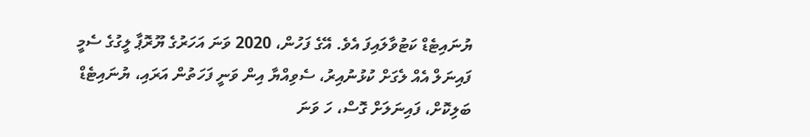ޔުނައިޓެޑް ކަޓުވާލައިފަ އެވެ. އޭގެ ފަހުން، 2020 ވަނަ އަހަރުގެ ޔޫރޮޕާ ލީގުގެ ސެމީ ފައިނަލް އެއް ލެގަށް ކުޅުނުއިރު، ސެވިއްޔާ އިން ވަނީ ފަހަތުން އަރައި، ޔުނައިޓެޑް ބަލިކޮށް، ފައިނަލަށް ގޮސް، ހަ ވަނަ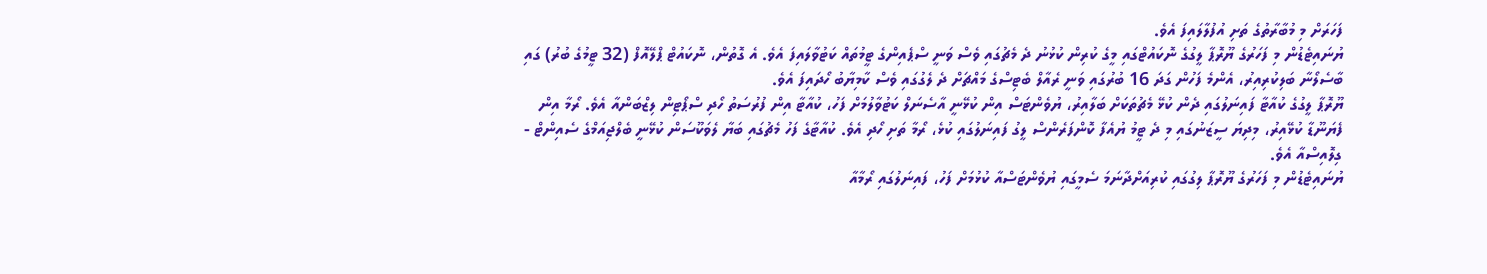ފަހަރަށް މި މުބާރާތުގެ ތަށި އުފުލާލައިފަ އެވެ.
ޔުނައިޓެޑުން މި ފަހަރުގެ ޔޫރޮޕާ ލީގުގެ ނޮކައުޓްގައި މީގެ ކުރިން ކުޅުނު ދެ މެޗުގައި ވެސް ވަނީ ސްޕެއިންގެ ޓީމުތައް ކަޓުވާލައިފަ އެވެ. އެ ގޮތުން، ނޮކައުޓް ޕްލޭއޮފް (32 ޓީމުގެ ބުރު) ގައި ބާސެލޯނާ ބަލިކުރިއިރު، އެންމެ ފަހުން ގަދަ 16 ބުރުގައި ވަނީ ރެއާލް ބެޓިސްގެ މައްޗަށް ދެ ލެގުގައި ވެސް ކާމިޔާބު ހޯދައިފަ އެވެ.
ޔޫރޮޕާ ލީގުގެ ކުއާޓާ ފައިނަލުގައި ދެން ކުޅޭ މެޗުތަކަށް ބަލާއިރު، ޔުވެންޓަސް އިން ކުޅޭނީ އާސެނަލް ކަޓުވާލުމަށް ފަހު، ކުއާޓާ އިން ފުރުސަތު ހޯދި ސްޕޯޓިން ލިޒްބަންއާ އެވެ. ރޯމާ އިން ފެޔަނޫޑާ ކުޅޭއިރު، މިދިޔަ ސީޒަނުގައި މި ދެ ޓީމު ޔުއެފާ ކޮންފަރެންސް ލީގު ފައިނަލުގައި ކުޅެ، ރޯމާ ތަށި ހޯދި އެވެ. ކުއާޓާގެ ފަހު މެޗުގައި ބަޔާ ލެވަކޫސަން ކުޅޭނީ ބެލްޖިއަމްގެ ސެއިންޓް - ގިލޮއިސްއާ އެވެ.
ޔުނައިޓެޑުން މި ފަހަރުގެ ޔޫރޮޕާ ލިގުގައި ކުރިއަށްދާނަމަ ސެމީގައި ޔުވެންޓަސްއާ ކުޅުމަށް ފަހު، ފައިނަލުގައި ރޯމާއާ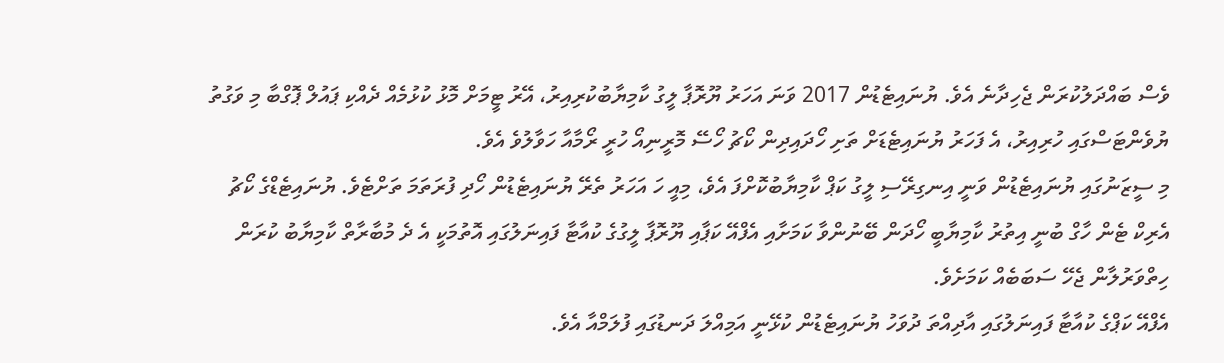ވެސް ބައްދަލުކުރަން ޖެހިދާނެ އެވެ. ޔުނައިޓެޑުން 2017 ވަނަ އަހަރު ޔޫރޮޕާ ލީގު ކާމިޔާބުކުރިއިރު، އޭރު ޓީމަށް މޮޅު ކުޅުމެއް ދެއްކި ޕައުލް ޕޮގްބާ މި ވަގުތު ޔުވެންޓަސްގައި ހުރިއިރު، އެ ފަހަރު ޔުނައިޓެޑަށް ތަށި ހޯދައިދިން ކޯޗު ހޯސޭ މޮރީނިއޯ ހުރީ ރޯމާއާ ހަވާލުވެ އެވެ.
މި ސީޒަނުގައި ޔުނައިޓެޑުން ވަނީ އިނގިރޭސި ލީގު ކަޕް ކާމިޔާބުކޮށްފަ އެވެ، މިއީ ހަ އަހަރު ތެރޭ ޔުނައިޓެޑުން ހޯދި ފުރަތަމަ ތަށްޓެވެ. ޔުނައިޓެޑްގެ ކޯޗު އެރިކް ޓެން ހާގް ބުނީ އިތުރު ކާމިޔާބީ ހޯދަން ބޭނުންވާ ކަމަށާއި އެފްއޭ ކަޕާއި ޔޫރޮޕާ ލީގުގެ ކުއާޓާ ފައިނަލުގައި އޮތުމަކީ އެ ދެ މުބާރާތް ކާމިޔާބު ކުރަން ހިތްވަރުލާން ޖެހޭ ސަބަބެއް ކަމަށެވެ.
އެފްއޭ ކަޕްގެ ކުއާޓާ ފައިނަލުގައި އާދިއްތަ ދުވަހު ޔުނައިޓެޑުން ކުޅޭނީ އަމިއްލަ ދަނޑުގައި ފުލަމްއާ އެވެ.